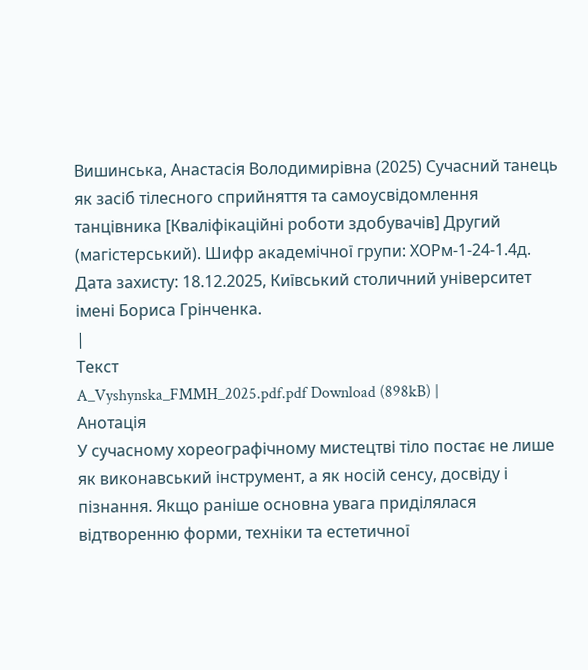Вишинська, Анастасія Володимирівна (2025) Сучасний танець як засіб тілесного сприйняття та самоусвідомлення танцівника [Кваліфікаційні роботи здобувачів] Другий (магістерський). Шифр академічної групи: ХОРм-1-24-1.4д. Дата захисту: 18.12.2025, Київський столичний університет імені Бориса Грінченка.
|
Текст
A_Vyshynska_FMMH_2025.pdf.pdf Download (898kB) |
Анотація
У сучасному хореографічному мистецтві тіло постає не лише як виконавський інструмент, а як носій сенсу, досвіду і пізнання. Якщо раніше основна увага приділялася відтворенню форми, техніки та естетичної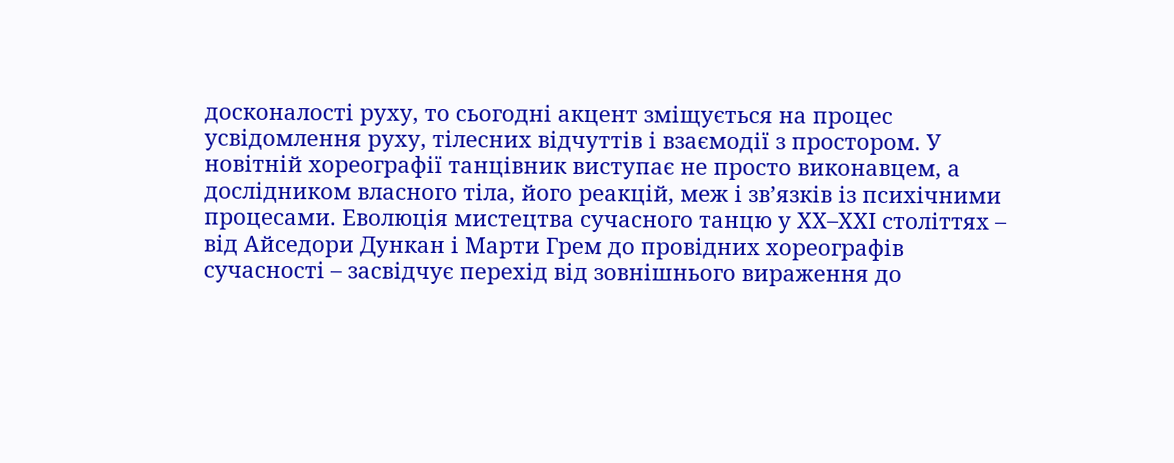досконалості руху, то сьогодні акцент зміщується на процес усвідомлення руху, тілесних відчуттів і взаємодії з простором. У новітній хореографії танцівник виступає не просто виконавцем, а дослідником власного тіла, його реакцій, меж і зв’язків із психічними процесами. Еволюція мистецтва сучасного танцю у ХХ–ХХІ століттях – від Айседори Дункан і Марти Грем до провідних хореографів сучасності – засвідчує перехід від зовнішнього вираження до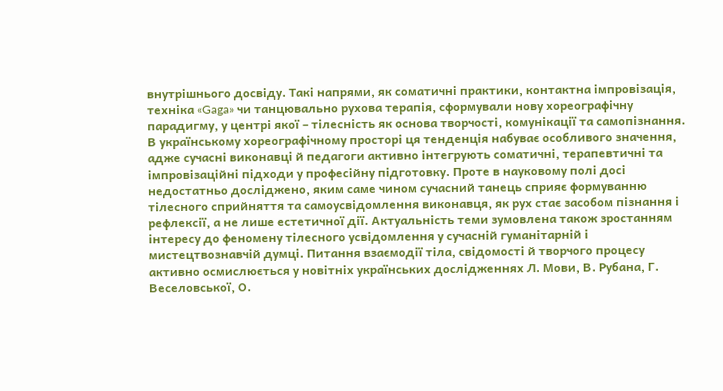внутрішнього досвіду. Такі напрями, як соматичні практики, контактна імпровізація, техніка «Gaga» чи танцювально рухова терапія, сформували нову хореографічну парадигму, у центрі якої – тілесність як основа творчості, комунікації та самопізнання. В українському хореографічному просторі ця тенденція набуває особливого значення, адже сучасні виконавці й педагоги активно інтегрують соматичні, терапевтичні та імпровізаційні підходи у професійну підготовку. Проте в науковому полі досі недостатньо досліджено, яким саме чином сучасний танець сприяє формуванню тілесного сприйняття та самоусвідомлення виконавця, як рух стає засобом пізнання і рефлексії, а не лише естетичної дії. Актуальність теми зумовлена також зростанням інтересу до феномену тілесного усвідомлення у сучасній гуманітарній і мистецтвознавчій думці. Питання взаємодії тіла, свідомості й творчого процесу активно осмислюється у новітніх українських дослідженнях Л. Мови, В. Рубана, Г. Веселовської, О.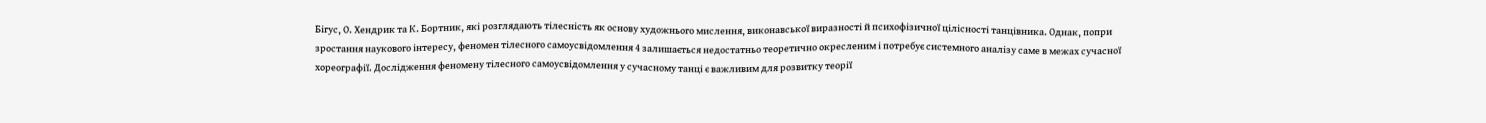Бігус, О. Хендрик та К. Бортник, які розглядають тілесність як основу художнього мислення, виконавської виразності й психофізичної цілісності танцівника. Однак, попри зростання наукового інтересу, феномен тілесного самоусвідомлення 4 залишається недостатньо теоретично окресленим і потребує системного аналізу саме в межах сучасної хореографії. Дослідження феномену тілесного самоусвідомлення у сучасному танці є важливим для розвитку теорії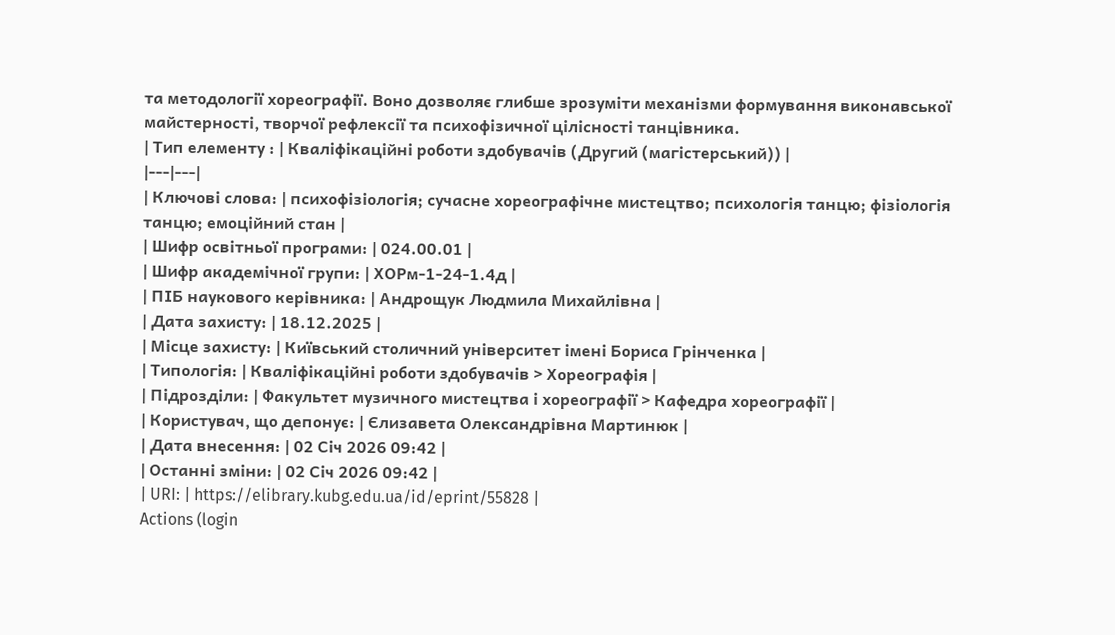та методології хореографії. Воно дозволяє глибше зрозуміти механізми формування виконавської майстерності, творчої рефлексії та психофізичної цілісності танцівника.
| Тип елементу : | Кваліфікаційні роботи здобувачів (Другий (магістерський)) |
|---|---|
| Ключові слова: | психофізіологія; сучасне хореографічне мистецтво; психологія танцю; фізіологія танцю; емоційний стан |
| Шифр освітньої програми: | 024.00.01 |
| Шифр академічної групи: | ХОРм-1-24-1.4д |
| ПІБ наукового керівника: | Андрощук Людмила Михайлівна |
| Дата захисту: | 18.12.2025 |
| Місце захисту: | Київський столичний університет імені Бориса Грінченка |
| Типологія: | Кваліфікаційні роботи здобувачів > Хореографія |
| Підрозділи: | Факультет музичного мистецтва і хореографії > Кафедра хореографії |
| Користувач, що депонує: | Єлизавета Олександрівна Мартинюк |
| Дата внесення: | 02 Січ 2026 09:42 |
| Останні зміни: | 02 Січ 2026 09:42 |
| URI: | https://elibrary.kubg.edu.ua/id/eprint/55828 |
Actions (login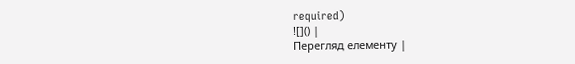required)
![]() |
Перегляд елементу |